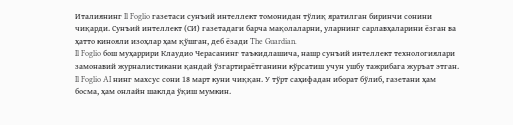Италиянинг Il Foglio газетаси сунъий интеллект томонидан тўлиқ яратилган биринчи сонини чиқарди. Сунъий интеллект (СИ) газетадаги барча мақолаларни, уларнинг сарлавҳаларини ёзган ва ҳатто кинояли изоҳлар ҳам қўшган, деб ёзади The Guardian.
Il Foglio бош муҳаррири Клаудио Черасанинг таъкидлашича, нашр сунъий интеллект технологиялари замонавий журналистикани қандай ўзгартираётганини кўрсатиш учун ушбу тажрибага журъат этган. Il Foglio AI нинг махсус сони 18 март куни чиққан. У тўрт саҳифадан иборат бўлиб, газетани ҳам босма, ҳам онлайн шаклда ўқиш мумкин.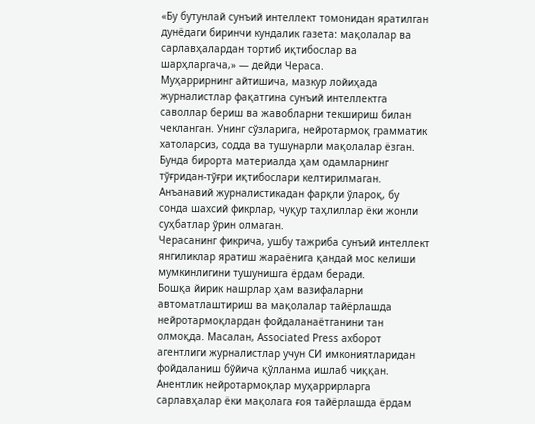«Бу бутунлай сунъий интеллект томонидан яратилган дунёдаги биринчи кундалик газета: мақолалар ва сарлавҳалардан тортиб иқтибослар ва шарҳларгача,» — дейди Чераса.
Муҳаррирнинг айтишича, мазкур лойиҳада журналистлар фақатгина сунъий интеллектга саволлар бериш ва жавобларни текшириш билан чекланган. Унинг сўзларига, нейротармоқ грамматик хатоларсиз, содда ва тушунарли мақолалар ёзган. Бунда бирорта материалда ҳам одамларнинг тўғридан-тўғри иқтибослари келтирилмаган. Анъанавий журналистикадан фарқли ўлароқ, бу сонда шахсий фикрлар, чуқур таҳлиллар ёки жонли суҳбатлар ўрин олмаган.
Черасанинг фикрича, ушбу тажриба сунъий интеллект янгиликлар яратиш жараёнига қандай мос келиши мумкинлигини тушунишга ёрдам беради.
Бошқа йирик нашрлар ҳам вазифаларни автоматлаштириш ва мақолалар тайёрлашда нейротармоқлардан фойдаланаётганини тан олмоқда. Масалан, Associated Press ахборот агентлиги журналистлар учун СИ имкониятларидан фойдаланиш бўйича қўлланма ишлаб чиққан. Анентлик нейротармоқлар муҳаррирларга сарлавҳалар ёки мақолага ғоя тайёрлашда ёрдам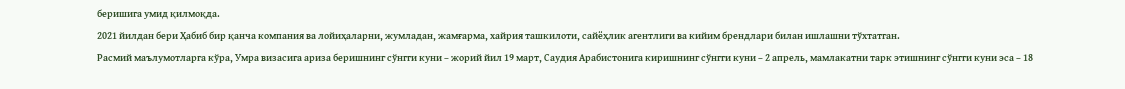беришига умид қилмоқда.
2021 йилдан бери Ҳабиб бир қанча компания ва лойиҳаларни, жумладан, жамғарма, хайрия ташкилоти, сайёҳлик агентлиги ва кийим брендлари билан ишлашни тўхтатган.
Расмий маълумотларга кўра, Умра визасига ариза беришнинг сўнгги куни – жорий йил 19 март, Саудия Арабистонига киришнинг сўнгги куни – 2 апрель, мамлакатни тарк этишнинг сўнгги куни эса – 18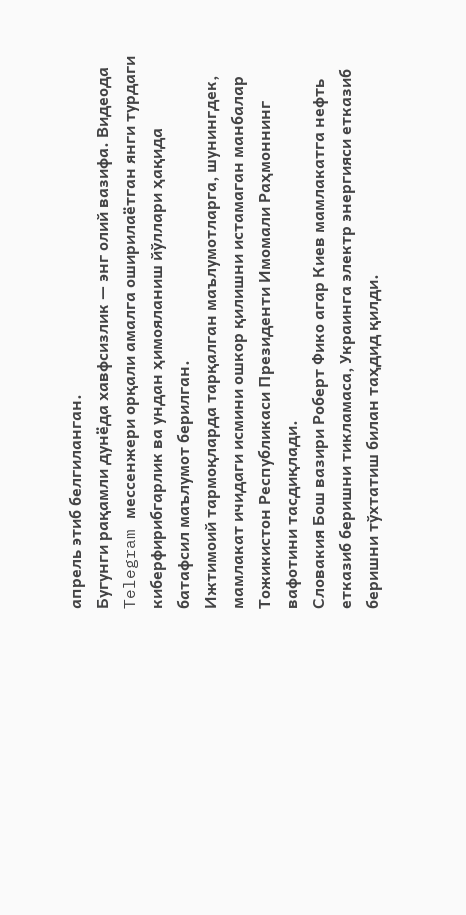апрель этиб белгиланган.
Бугунги рақамли дунёда хавфсизлик — энг олий вазифа. Видеода Telegram мессенжери орқали амалга оширилаётган янги турдаги киберфирибгарлик ва ундан ҳимояланиш йўллари ҳақида батафсил маълумот берилган.
Ижтимоий тармоқларда тарқалган маълумотларга, шунингдек, мамлакат ичидаги исмини ошкор қилишни истамаган манбалар Тожикистон Республикаси Президенти Имомали Раҳмоннинг вафотини тасдиқлади.
Словакия Бош вазири Роберт Фико агар Киев мамлакатга нефть етказиб беришни тикламаса, Украинга электр энергияси етказиб беришни тўхтатиш билан таҳдид қилди.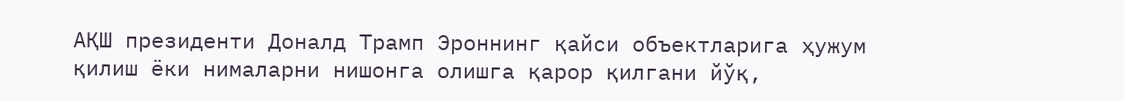АҚШ президенти Доналд Трамп Эроннинг қайси объектларига ҳужум қилиш ёки нималарни нишонга олишга қарор қилгани йўқ,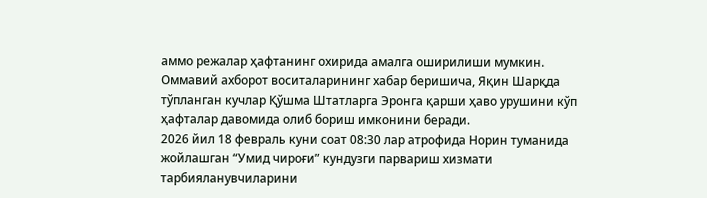аммо режалар ҳафтанинг охирида амалга оширилиши мумкин.
Оммавий ахборот воситаларининг хабар беришича, Яқин Шарқда тўпланган кучлар Қўшма Штатларга Эронга қарши ҳаво урушини кўп ҳафталар давомида олиб бориш имконини беради.
2026 йил 18 февраль куни соат 08:30 лар атрофида Норин туманида жойлашган “Умид чироғи” кундузги парвариш хизмати тарбияланувчиларини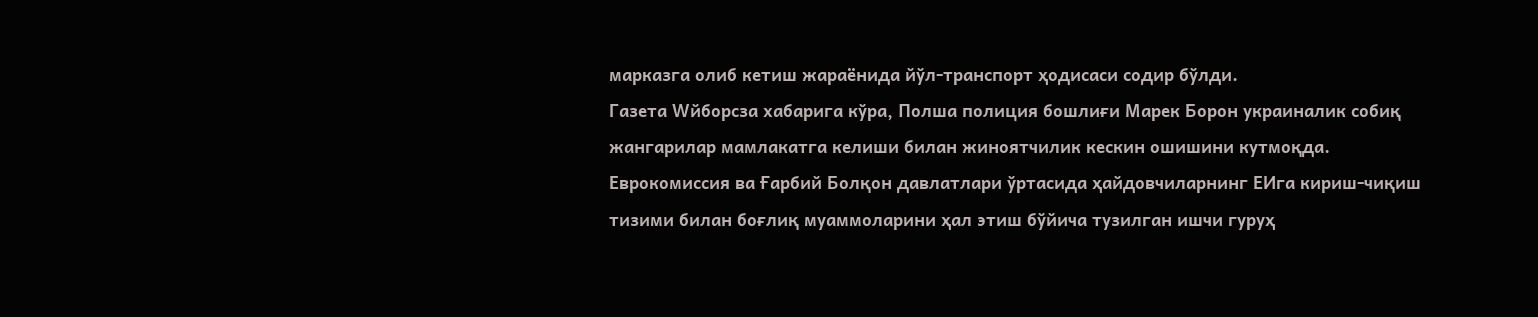марказга олиб кетиш жараёнида йўл-транспорт ҳодисаси содир бўлди.
Газета Wйборcза хабарига кўра, Полша полиция бошлиғи Марек Борон украиналик собиқ жангарилар мамлакатга келиши билан жиноятчилик кескин ошишини кутмоқда.
Еврокомиссия ва Ғарбий Болқон давлатлари ўртасида ҳайдовчиларнинг ЕИга кириш-чиқиш тизими билан боғлиқ муаммоларини ҳал этиш бўйича тузилган ишчи гуруҳ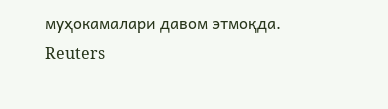муҳокамалари давом этмоқда.
Reuters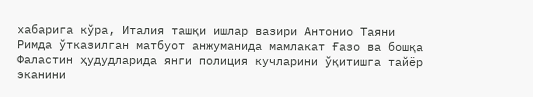хабарига кўра, Италия ташқи ишлар вазири Антонио Таяни Римда ўтказилган матбуот анжуманида мамлакат Ғазо ва бошқа Фаластин ҳудудларида янги полиция кучларини ўқитишга тайёр эканини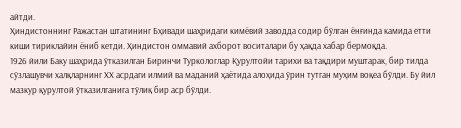айтди.
Ҳиндистоннинг Ражастан штатининг Бҳивади шаҳридаги кимёвий заводда содир бўлган ёнғинда камида етти киши тириклайин ёниб кетди. Ҳиндистон оммавий ахборот воситалари бу ҳақда хабар бермоқда.
1926 йили Баку шаҳрида ўтказилган Биринчи Туркологлар Қурултойи тарихи ва тақдири муштарак, бир тилда сўзлашувчи халқларнинг ХХ асрдаги илмий ва маданий ҳаётида алоҳида ўрин тутган муҳим воқеа бўлди. Бу йил мазкур қурултой ўтказилганига тўлиқ бир аср бўлди.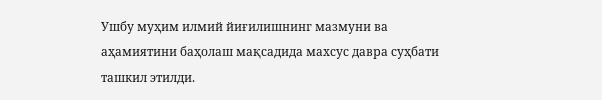Ушбу муҳим илмий йиғилишнинг мазмуни ва аҳамиятини баҳолаш мақсадида махсус давра суҳбати ташкил этилди.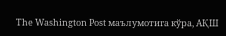The Washington Post маълумотига кўра, АҚШ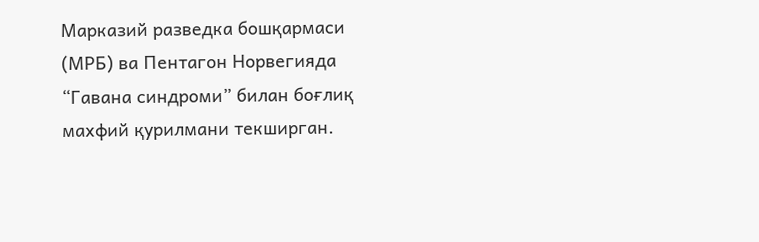Марказий разведка бошқармаси (МРБ) ва Пентагон Норвегияда “Гавана синдроми” билан боғлиқ махфий қурилмани текширган.